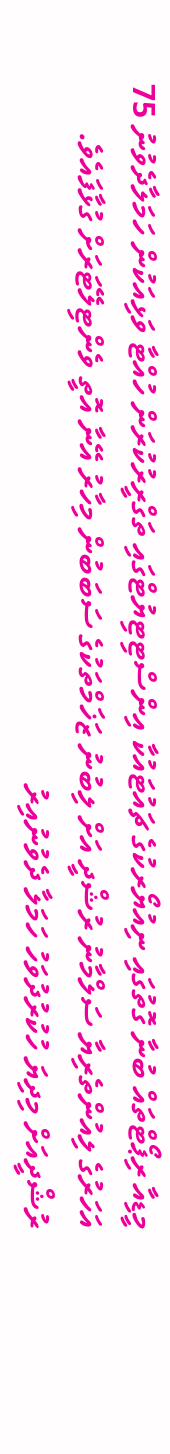މީޑިއާ ރިޕޯޓްތައް ބުނާ ގޮތުގައި ނިއުޔޯރކުގެ ޗައުޓައުކާ އިންސްޓިޓިޔުޓްގައި ތަގްރީރުކުރަން ހުއްޓާ ވަޅިއަކުން ހަމަލާދެވުނު 75 އަހަރުގެ ލިއުންތެރިޔާ ސަލްމާނު ރުޝްދީ އަށް ލިބުނު ޒަޚަމްތަކުގެ ސަބަބުން މިހާރު އޭނާ އޮތީ ވެންޓިލޭޓަރަށް ގުޅާފައެވެ.
ރުޝްދީއަށް މިދިޔަ ހުކުރުދުވަހު ހަމަލާ ދެވުނުއިރު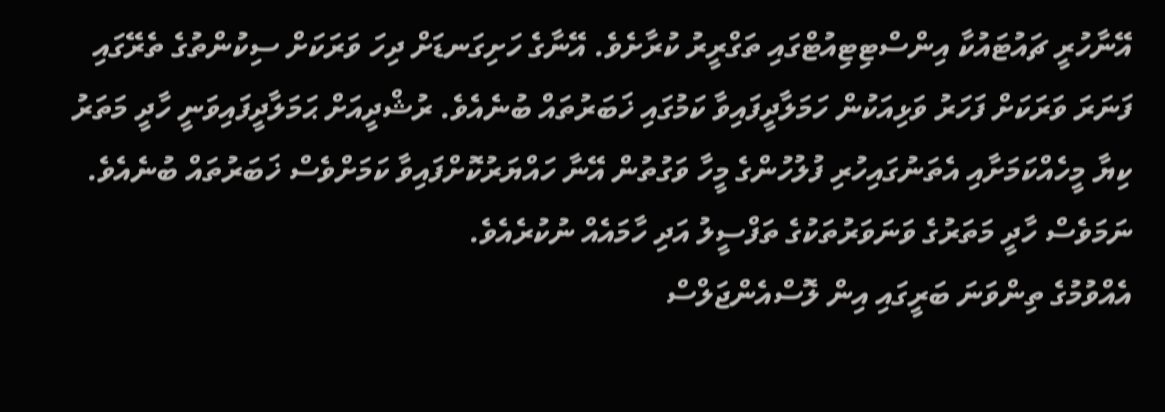އޭނާހުރީ ޗައުޓައުކާ އިންސްޓިޓިއުޓްގައި ތަގްރީރު ކުރާށެވެ. އޭނާގެ ހަށިގަނޑަށް ދިހަ ވަރަކަށް ސިކުންތުގެ ތެރޭގައި ފަނަރަ ވަރަކަށް ފަހަރު ވަޅިއަކުން ހަމަލާދީފައިވާ ކަމުގައި ޚަބަރުތައް ބުނެއެވެ. ރުޝްދީއަށް ޙަމަލާދީފައިވަނީ ހާދީ މަތަރު ކިޔާ މީހެއްކަމަށާއި އެތަނުގައިހުރި ފުލުހުންގެ މީހާ ވަގުތުން އޭނާ ހައްޔަރުކޮށްފައިވާ ކަމަށްވެސް ޚަބަރުތައް ބުނެއެވެ. ނަމަވެސް ހާދީ މަތަރުގެ ވަނަވަރުތަކުގެ ތަފްސީލު އަދި ހާމައެއް ނުކުރެއެވެ.
އެއްވުމުގެ ތިންވަނަ ބަރީގައި އިން ލޮސްއެންޖަލްސް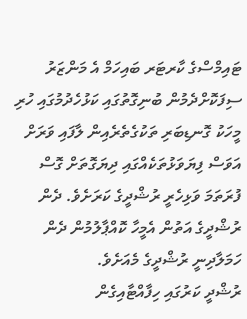ޓައިމްސްގެ ކާރޓަރ ބައިހަމް އެ މަންޒަރު ސިފަކޮށްދެމުން ބުނިގޮތުގައި ކަޅުހެދުމުގައި ހުރި މީހަކު ގޮނޑިބަރި ތަކުގެތެރެއިން ލާފައި ވަރަށް އަވަސް ފިޔަވަޅުތަކެއްގައި ދިޔަގޮތަށް ގޮސް ފުރަތަމަ ވަޅިހެރީ ރުޝްދީގެ ކަރަށެވެ. ދެން ރުޝްދީގެ އަތުން އެމީހާ ކޮއްޕާލުމުން ދެން ހަމަލާދިނީ ރުޝްދީގެ މެއަށެވެ.
ރުޝްދީ ކަރުގައި ހިފާއްޓާއިގެން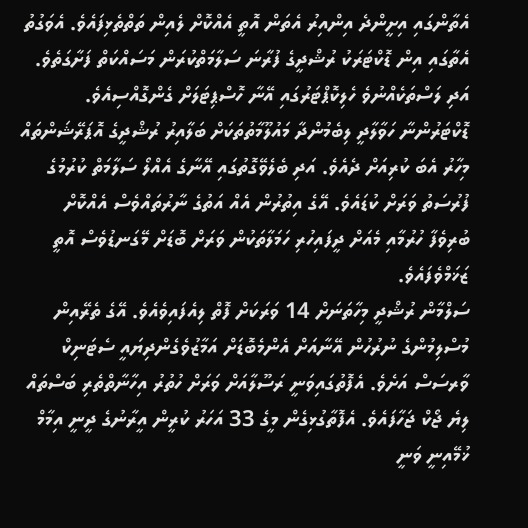އެތާންގައި އިށީންދެ އިންއިރު އެތަން އޮތީ އެއްކޮށް ލެއިން ތަތްތެޅިފައެވެ. އެވަގުތު އެތާގައި އިން ޑޮކްޓަރަކު ރުޝްދީގެ ފުރާނަ ސަލާމަތްކުރަން މަސައްކަތް ފަށާގަތެވެ. އަދި ލަސްތަކެއްނުވެ ހެލިކޮޕްޓަރުގައި އޭނާ ހޮސްޕިޓަލަށް ގެންގޮއްސިއެވެ.
ޑޮކްޓަރުންނާ ހަވާލާދީ ލިބެމުންދާ މައުލޫމާތުތަކަށް ބަލާއިރު ރުޝްދީގެ އޮޕަރޭޝަންތައް މިހާރު އެބަ ކުރިއަށް ދެއެވެ. އަދި ބެލެވޭގޮތުގައި އޭނާގެ އެއްލޯ ސަލާމަތް ކުރުމުގެ ފުރުސަތު ވަރަށް ކުޑައެވެ. އޭގެ އިތުރުން އެއް އަތުގެ ނާރުތައްވެސް އެއްކޮށް ބުރިވެފާ ހުރުމާއި މެއަށް ދީފައިހުރި ހަމަލާތަކުން ވަރަށް ބޮޑަށް މޭގަނޑުވެސް އޮތީ ޒަޚަމްވެފައެވެ.
ސަލްމާން ރުޝްދީ މިހާތަނަށް 14 ވަރަކަށް ފޮތް ލިއެފައިވެއެވެ. އޭގެ ތެރޭއިން މުސްލިމުންގެ ނުރުހުން އޭނާއަށް އެންމެބޮޑަށް އަމާޒުވެގެންދިޔައީ ސެޓަނިކް ވާރސަސް އަށެވެ. އެފޮތުގައިވަނީ ރަސޫލާއަށް ވަރަށް ހުތުރު އިހާނާތްތެރި ބަސްތައް ލިޔެ ޖޯކް ޖަހާފައެވެ. އެފޮތާގުޅިގެން މީގެ 33 އަހަރު ކުރީން އީރާނުގެ ދީނީ އިމާމް ޚުމޭއިނީ ވަނީ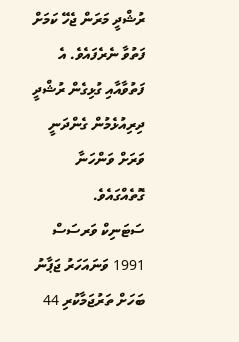ރުޝްދީ މަރަން ޖެހޭ ކަމަށް ފަތުވާ ނެރެފައެވެ. އެ ފަތުވާއާއި ގުޅިގެން ރުޝްދީ ދިރިއުޅެމުން ގެންދަނީ ވަރަށް ވަންހަނާ ގޮތެއްގައެވެ.
ސަޓަނިކް ވަރސަސް 1991 ވަނައަހަރު ޖަޕާނު ބަހަށް ތަރުޖަމާކުރި 44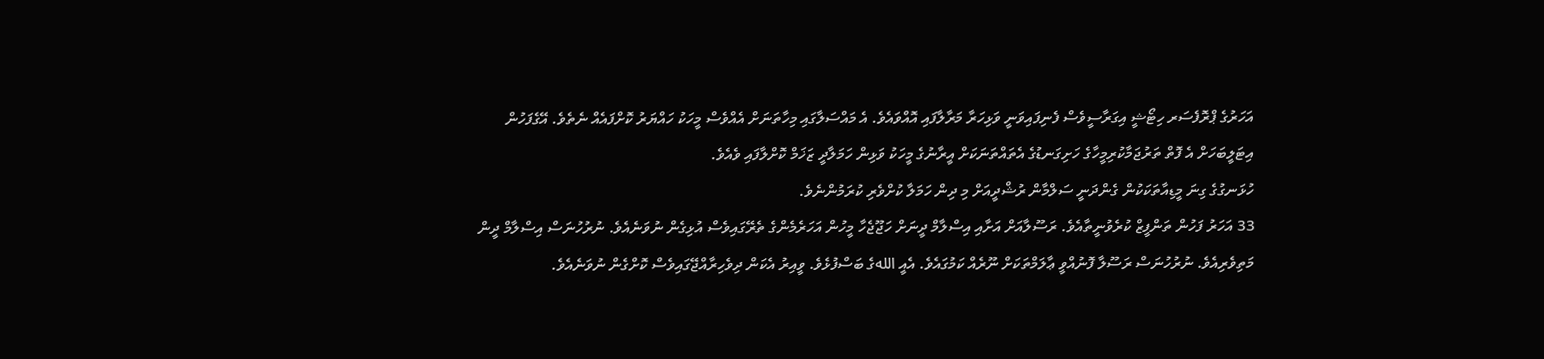އަހަރުގެ ޕްރޮފެސަރ ހިޓޯޝީ އިގަރާސީވެސް ފެނިފައިވަނީ ވަޅިހަރާ މަރާލާފައި އޮއްވައެވެ. އެ މައްސަލާގައި މިހާތަނަށް އެއްވެސް މީހަކު ހައްޔަރު ކޮށްފައެއް ނެތެވެ. އޭގެފަހުން އިޓަލީބަހަށް އެ ފޮތް ތަރުޖަމާކުރިމީހާގެ ހަށިގަނޑުގެ އެތައްތަނަކަށް އީރާނުގެ މީހަކު ވަޅިން ހަމަލާދީ ޒަޚަމް ކޮށްލާފައި ވެއެވެ.
ހުޅަނގުގެ ގިނަ މީޑިއާތަކަކުން ގެންދަނީ ސަލްމާން ރުޝްދީއަށް މި ދިން ހަމަލާ ކުށްވެރި ކުރަމުންނެވެ.
33 އަހަރު ފަހުން ތަންފީޒް ކުރެވުނީތާއެވެ. ރަސޫލާއަށް އަށާއި އިސްލާމް ދީނަށް ހަޖޫޖެހާ މީހުން އަހަރެމެންގެ ތެރޭގައިވެސް އުޅިގެން ނުވަނެއެވެ. ނުރުހުނަސް އިސްލާމް ދީން މަތިވެރިއެވެ. ނުރުހުނަސް ރަސޫލާ ފޮނުއްވީ ޢާލަމްތަކަށް ނޫރެއް ކަމުގައެވެ. އެއީ اللهގެ ބަސްފުޅެވެ. ވީއިރު އެކަން ދިވެހިރާއްޖޭގައިވެސް ކޮށްގެން ނުވަނެއެވެ.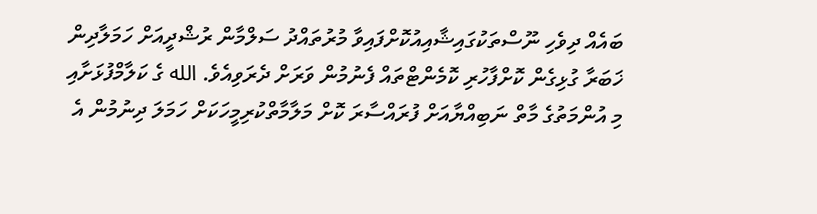ބައެއް ދިވެހި ނޫސްތަކުގައިޝާއިއުކޮށްފައިވާ މުރުތައްދު ސަލްމާން ރުޝްދީއަށް ހަމަލާދިން ޚަބަރާ ގުޅިގެން ކޮށްފާހުރި ކޮމެންޓްތައް ފެނުމުން ވަރަށް ދެރަވިއެވެ. الله ގެ ކަލާމްފުޅަށާއި މި އުންމަތުގެ މާތް ނަބިއްޔާއަށް ފުރައްސާރަ ކޮށް މަލާމާތްކުރިމީހަކަށް ހަމަލަ ދިނުމުން އެ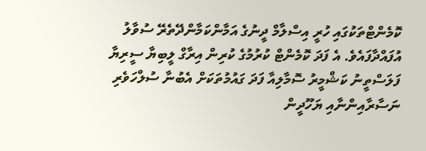ކޮމެންޓްތަކުގައި ހުރީ އިސްލާމް ދީނުގެ އަމާންކަމާންދޭތެރޭ ސުވާލު އުފައްދާފައެވެ. އެ ފަދަ ކޮމެންޓް ކުރުމުގެ ކުރިން އިރާގް ލީބިޔާ ސީރިޔާ ފަލަސްތީނު ކަޝްމީރު ސޮމާލިއާ ފަދަ ގައުމުތަކަށް އެބުނާ ސުލްހަވެރި ނަސާރާއިންނާއި ޔަހޫދީން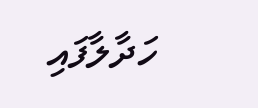ހަދާލާފައި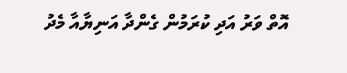އޮތް ވަރު އަދި ކުރަމުން ގެންދާ އަނިޔާއާ މެދު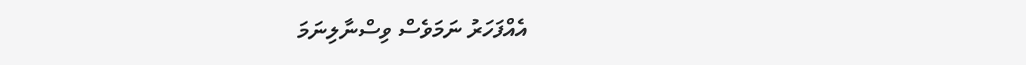އެއްފަހަރު ނަމަވެސް ވިސްނާލިނަމަ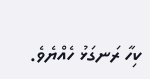ކިހާ ރަނގަޅު ހެއްޔެވެ.